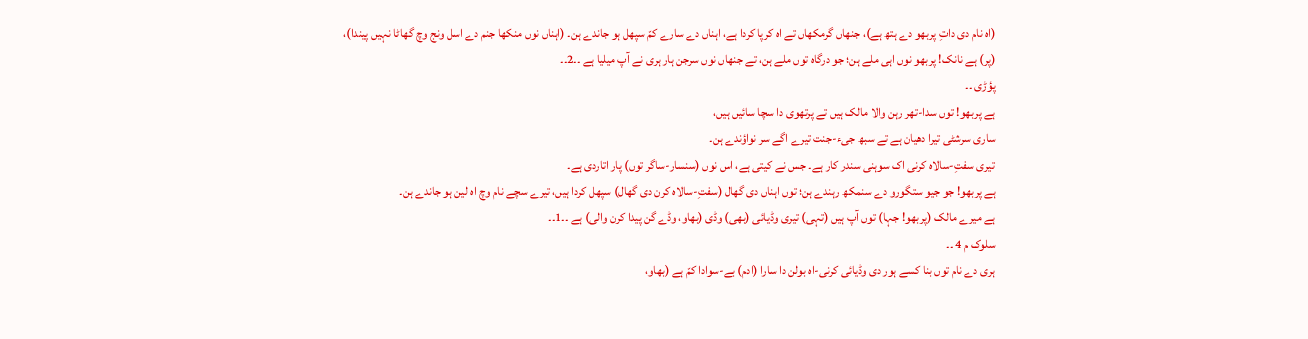(اہ نام دی داتِ پربھو دے ہتھ ہے)، جنھاں گرمکھاں تے اہ کرپا کردا ہے، اہناں دے سارے کمّ سپھل ہو جاندے ہن۔ (اہناں نوں منکھا جنم دے اسل ونج وچ گھاٹا نہیں پیندا)،
(پر) ہے نانک! پربھو نوں اہی ملے ہن؛ جو درگاہ توں ملے ہن، تے جنھاں نوں سرجن ہار ہری نے آپ میلیا ہے ۔۔2۔۔
پؤڑی ۔۔
ہے پربھو! توں سدا-تھر رہن والا مالک ہیں تے پرتھوی دا سچا سائیں ہیں،
ساری سرشٹی تیرا دھیان ہے تے سبھ جیء-جنت تیرے اگے سر نواؤندے ہن۔
تیری سفتِ-سالاہ کرنی اک سوہنی سندر کار ہے۔ جس نے کیتی ہے، اس نوں (سنسار-ساگر توں) پار اتاردی ہے۔
ہے پربھو! جو جیو ستگورو دے سنمکھ رہندے ہن؛ توں اہناں دی گھال (سفتِ-سالاہ کرن دی گھال) سپھل کردا ہیں، تیرے سچے نام وچ اہ لین ہو جاندے ہن۔
ہے میرے مالک (پربھو! جہا) توں آپ ہیں (تہی) تیری وڈیائی (بھی) وڈی (بھاو، وڈے گن پیدا کرن والی) ہے ۔۔1۔۔
سلوک م 4 ۔۔
ہری دے نام توں بنا کسے ہور دی وڈیائی کرنی-اہ بولن دا سارا (ادم) بے-سوادا کمّ ہے (بھاو،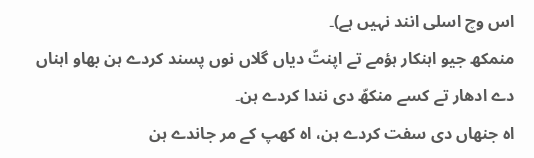اس وچ اسلی انند نہیں ہے)۔
منمکھ جیو اہنکار ہؤمے تے اپنتّ دیاں گلاں نوں پسند کردے ہن بھاو اہناں دے ادھار تے کسے منکھّ دی نندا کردے ہن۔
اہ جنھاں دی سفت کردے ہن، اہ کھپ کے مر جاندے ہن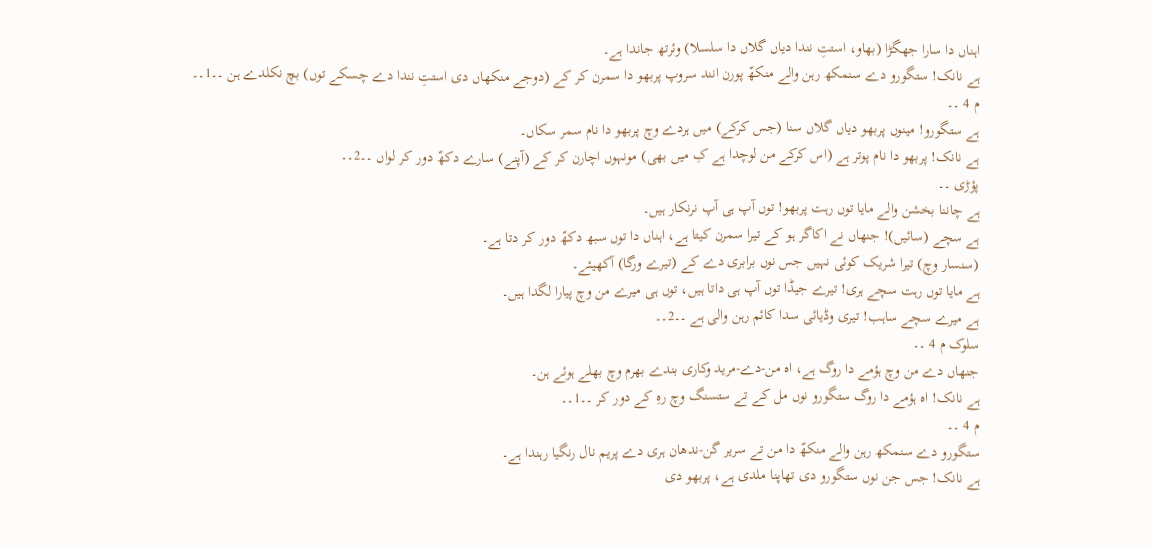اہناں دا سارا جھگڑا (بھاو، استتِ نندا دیاں گلاں دا سلسلا) وئرتھ جاندا ہے۔
ہے نانک! ستگورو دے سنمکھ رہن والے منکھّ پورن انند سروپ پربھو دا سمرن کر کے (دوجے منکھاں دی استتِ نندا دے چسکے توں) بچ نکلدے ہن ۔۔1۔۔
م 4 ۔۔
ہے ستگورو! مینوں پربھو دیاں گلاں سنا (جس کرکے) میں ہردے وچ پربھو دا نام سمر سکاں۔
ہے نانک! پربھو دا نام پوتر ہے (اس کرکے من لوچدا ہے کِ میں بھی) مونہوں اچارن کر کے (آپنے) سارے دکھّ دور کر لواں ۔۔2۔۔
پؤڑی ۔۔
ہے چاننا بخشن والے مایا توں رہت پربھو! توں آپ ہی آپ نرنکار ہیں۔
ہے سچے (سائیں)! جنھاں نے اکاگر ہو کے تیرا سمرن کیتا ہے، اہناں دا توں سبھ دکھّ دور کر دتا ہے۔
(سنسار وچ) تیرا شریک کوئی نہیں جس نوں برابری دے کے (تیرے ورگا) آکھیئے۔
ہے مایا توں رہت سچے ہری! تیرے جیڈا توں آپ ہی داتا ہیں، توں ہی میرے من وچ پیارا لگدا ہیں۔
ہے میرے سچے ساہب! تیری وڈیائی سدا کائم رہن والی ہے ۔۔2۔۔
سلوک م 4 ۔۔
جنھاں دے من وچ ہؤمے دا روگ ہے، اہ من-دے-مرید وکاری بندے بھرم وچ بھلے ہوئے ہن۔
ہے نانک! اہ ہؤمے دا روگ ستگورو نوں مل کے تے ستسنگ وچ رہِ کے دور کر ۔۔1۔۔
م 4 ۔۔
ستگورو دے سنمکھ رہن والے منکھّ دا من تے سریر گن-ندھان ہری دے پریم نال رنگیا رہندا ہے۔
ہے نانک! جس جن نوں ستگورو دی تھاپنا ملدی ہے، پربھو دی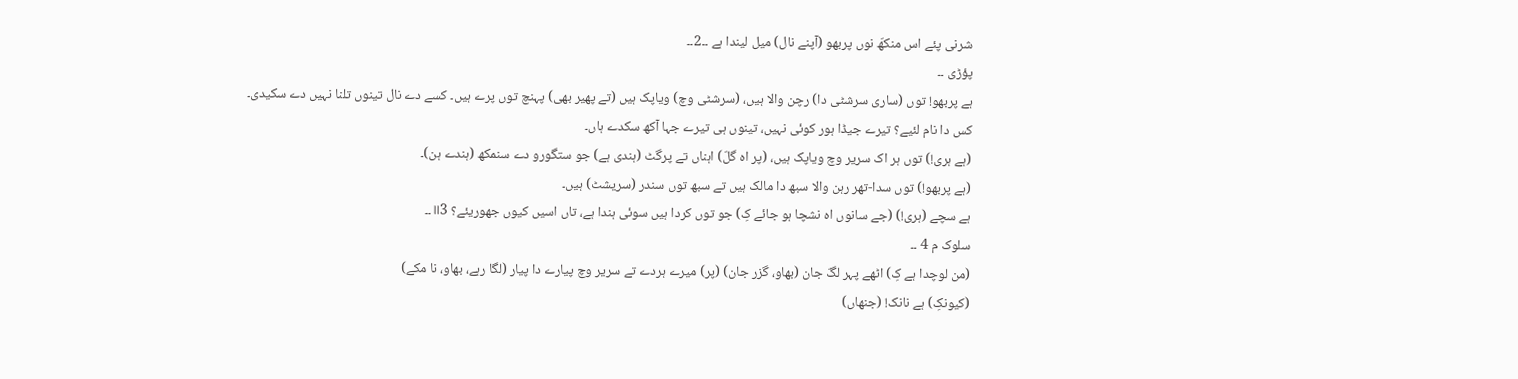شرنی پئے اس منکھّ نوں پربھو (آپنے نال) میل لیندا ہے ۔۔2۔۔
پؤڑی ۔۔
ہے پربھو! توں (ساری سرشٹی دا) رچن والا ہیں، (سرشٹی وچ) ویاپک ہیں (تے پھیر بھی) پہنچ توں پرے ہیں۔ کسے دے نال تینوں تلنا نہیں دے سکیدی۔
کس دا نام لئیے؟ تیرے جیڈا ہور کوئی نہیں، تینوں ہی تیرے جہا آکھ سکدے ہاں۔
(ہے ہری!) توں ہر اک سریر وچ ویاپک ہیں، (پر اہ گلّ) اہناں تے پرگٹ (ہندی ہے) جو ستگورو دے سنمکھ (ہندے ہن)۔
(ہے پربھو!) توں سدا-تھر رہن والا سبھ دا مالک ہیں تے سبھ توں سندر (سریشٹ) ہیں۔
ہے سچے (ہری!) (جے سانوں اہ نشچا ہو جائے کِ) جو توں کردا ہیں سوئی ہندا ہے، تاں اسیں کیوں جھوریئے؟ ॥3۔۔
سلوک م 4 ۔۔
(من لوچدا ہے کِ) اٹھے پہر لگّ جان (بھاو، گزر جان) (پر) میرے ہردے تے سریر وچ پیارے دا پیار (لگا رہے، بھاو، نا مکے)
(کیونکِ) ہے نانک! (جنھاں)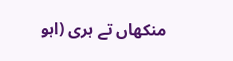منکھاں تے ہری (اہو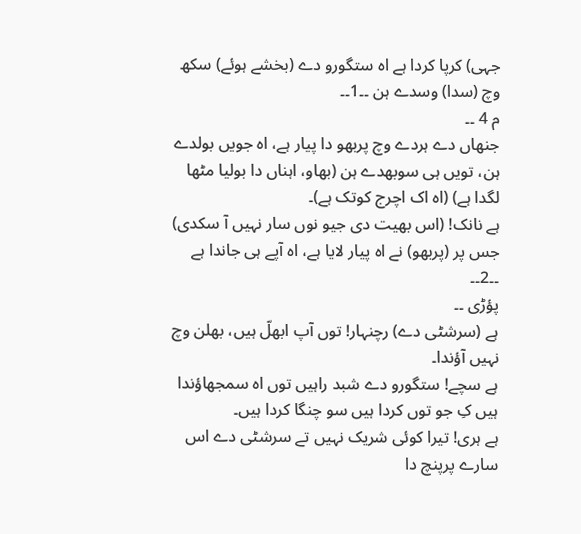جہی) کرپا کردا ہے اہ ستگورو دے (بخشے ہوئے) سکھ وچ (سدا) وسدے ہن ۔۔1۔۔
م 4 ۔۔
جنھاں دے ہردے وچ پربھو دا پیار ہے، اہ جویں بولدے ہن، تویں ہی سوبھدے ہن (بھاو، اہناں دا بولیا مٹھا لگدا ہے) (اہ اک اچرج کوتک ہے)۔
ہے نانک! (اس بھیت دی جیو نوں سار نہیں آ سکدی) جس پر (پربھو) نے اہ پیار لایا ہے، اہ آپے ہی جاندا ہے ۔۔2۔۔
پؤڑی ۔۔
ہے (سرشٹی دے) رچنہار! توں آپ ابھلّ ہیں، بھلن وچ نہیں آؤندا۔
ہے سچے! ستگورو دے شبد راہیں توں اہ سمجھاؤندا ہیں کِ جو توں کردا ہیں سو چنگا کردا ہیں۔
ہے ہری! تیرا کوئی شریک نہیں تے سرشٹی دے اس سارے پرپنچ دا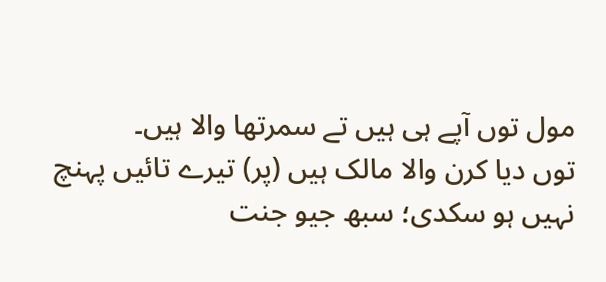مول توں آپے ہی ہیں تے سمرتھا والا ہیں۔
توں دیا کرن والا مالک ہیں (پر) تیرے تائیں پہنچ نہیں ہو سکدی؛ سبھ جیو جنت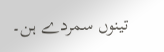تینوں سمردے ہن۔